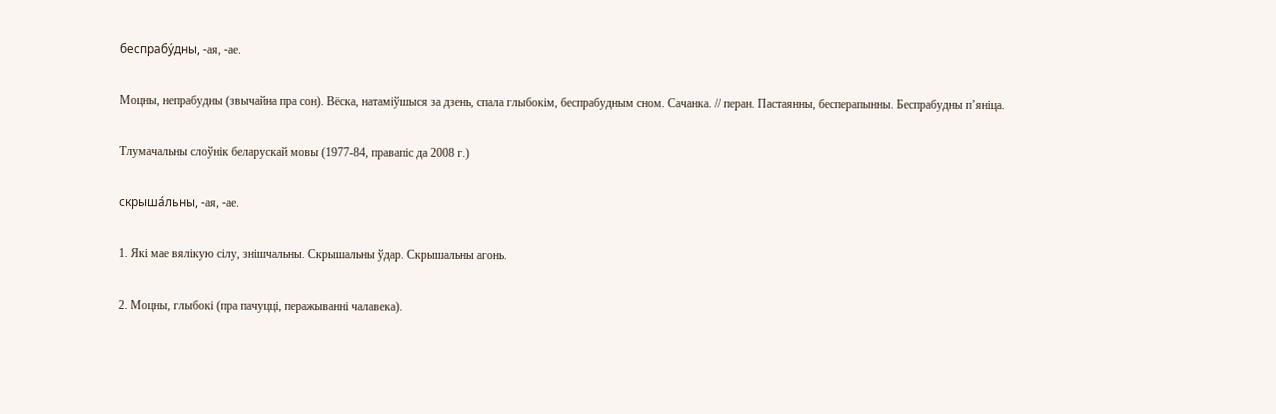беспрабу́дны, ‑ая, ‑ае.

Моцны, непрабудны (звычайна пра сон). Вёска, натаміўшыся за дзень, спала глыбокім, беспрабудным сном. Сачанка. // перан. Пастаянны, бесперапынны. Беспрабудны п’яніца.

Тлумачальны слоўнік беларускай мовы (1977-84, правапіс да 2008 г.)

скрыша́льны, ‑ая, ‑ае.

1. Які мае вялікую сілу, знішчальны. Скрышальны ўдар. Скрышальны агонь.

2. Моцны, глыбокі (пра пачуцці, перажыванні чалавека).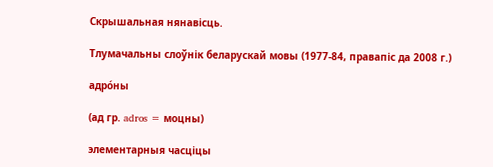Скрышальная нянавісць.

Тлумачальны слоўнік беларускай мовы (1977-84, правапіс да 2008 г.)

адро́ны

(ад гр. adros = моцны)

элементарныя часціцы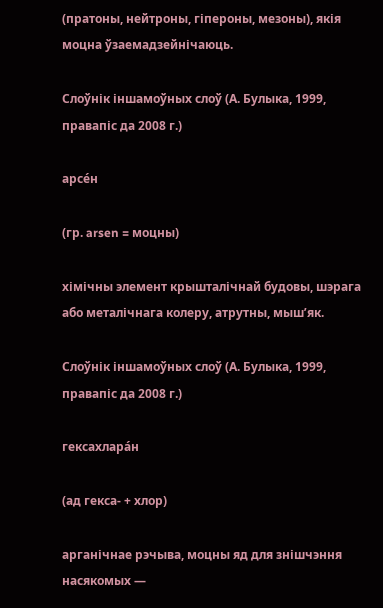(пратоны, нейтроны, гіпероны, мезоны), якія моцна ўзаемадзейнічаюць.

Слоўнік іншамоўных слоў (А. Булыка, 1999, правапіс да 2008 г.)

арсе́н

(гр. arsen = моцны)

хімічны элемент крышталічнай будовы, шэрага або металічнага колеру, атрутны, мыш’як.

Слоўнік іншамоўных слоў (А. Булыка, 1999, правапіс да 2008 г.)

гексахлара́н

(ад гекса- + хлор)

арганічнае рэчыва, моцны яд для знішчэння насякомых —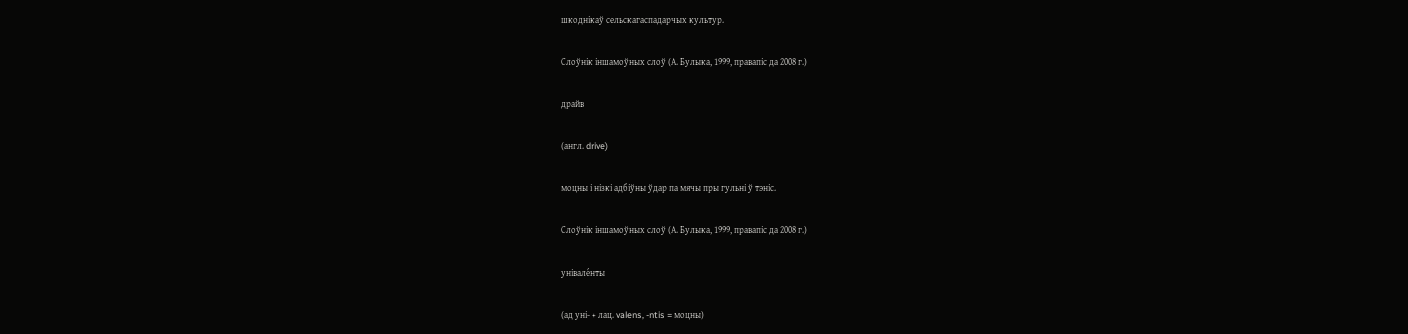шкоднікаў сельскагаспадарчых культур.

Слоўнік іншамоўных слоў (А. Булыка, 1999, правапіс да 2008 г.)

драйв

(англ. drive)

моцны і нізкі адбіўны ўдар па мячы пры гульні ў тэніс.

Слоўнік іншамоўных слоў (А. Булыка, 1999, правапіс да 2008 г.)

унівале́нты

(ад уні- + лац. valens, -ntis = моцны)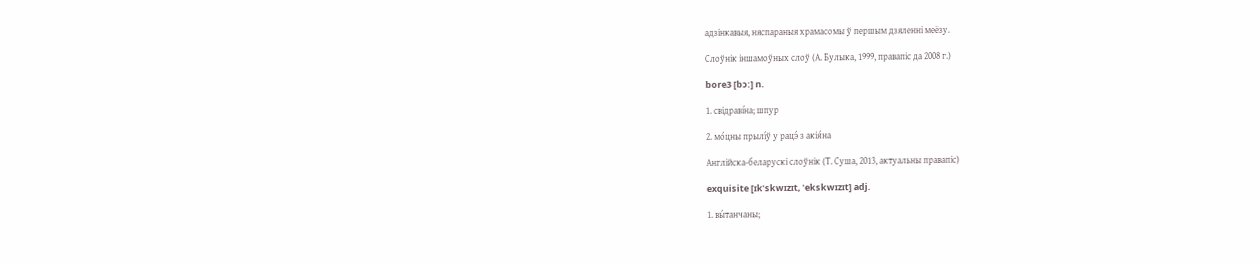адзінкавыя, няспараныя храмасомы ў першым дзяленні меёзу.

Слоўнік іншамоўных слоў (А. Булыка, 1999, правапіс да 2008 г.)

bore3 [bɔ:] n.

1. свідраві́на; шпур

2. мо́цны прылі́ў у рацэ́ з акія́на

Англійска-беларускі слоўнік (Т. Суша, 2013, актуальны правапіс)

exquisite [ɪkˈskwɪzɪt, ˈekskwɪzɪt] adj.

1. вы́танчаны;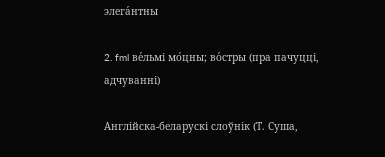элега́нтны

2. fml ве́льмі мо́цны; во́стры (пра пачуцці, адчуванні)

Англійска-беларускі слоўнік (Т. Суша,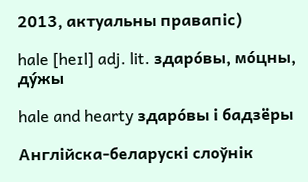2013, актуальны правапіс)

hale [heɪl] adj. lit. здаро́вы, мо́цны, ду́жы

hale and hearty здаро́вы і бадзёры

Англійска-беларускі слоўнік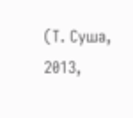(Т. Суша, 2013,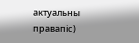актуальны правапіс)